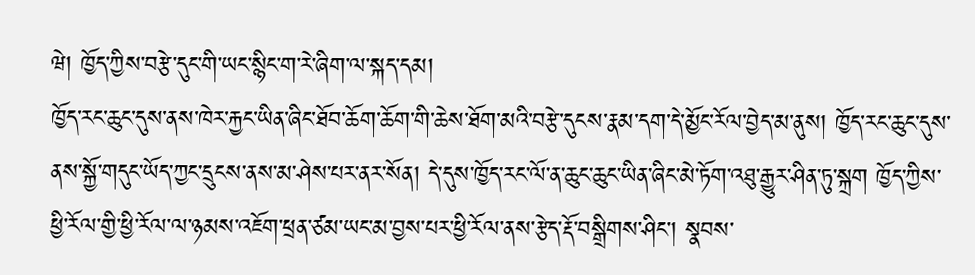ཝེ། ཁྱོད་ཀྱིས་བརྩེ་དུང་གི་ཡང་སྙིང་ག་རེ་ཞིག་ལ་སྐད་དམ།
ཁྱོད་རང་ཆུང་དུས་ནས་ཁེར་རྐྱང་ཡིན་ཞིང་ཐོབ་ཆོག་ཆོག་གི་ཆེས་ཐོག་མའི་བརྩེ་དུངས་རྣམ་དག་དེ་མྱོང་རོལ་བྱེད་མ་ནུས། ཁྱོད་རང་ཆུང་དུས་ནས་སྐྱོ་གདུང་ཡོད་ཀྱང་དྲུངས་ནས་མ་ཤེས་པར་ནར་སོན། དེ་དུས་ཁྱོད་རང་ལོ་ན་ཆུང་ཆུང་ཡིན་ཞིང་མེ་ཏོག་འཐུ་རྒྱུར་ཤིན་ཏུ་སྐྲག ཁྱོད་ཀྱིས་ཕྱི་རོལ་གྱི་ཕྱི་རོལ་ལ་ཉམས་འཇོག་ཕྲན་ཙམ་ཡང་མ་བྱས་པར་ཕྱི་རོལ་ནས་རྩེད་རྡོ་བསྒྲིགས་ཤིང་། སྣབས་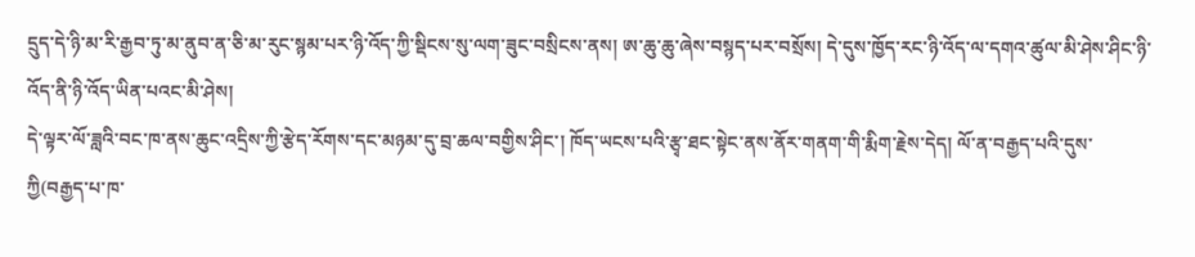དྲུད་དེ་ཉི་མ་རི་རྒྱབ་ཏུ་མ་ནུབ་ན་ཅི་མ་རུང་སྙམ་པར་ཉི་འོད་ཀྱི་སྡིངས་སུ་ལག་ཟུང་བསྲིངས་ནས། ཨ་ཆུ་ཆུ་ཞེས་བསྙད་པར་བསྲོས། དེ་དུས་ཁྱོད་རང་ཉི་འོད་ལ་དགའ་ཚུལ་མི་ཤེས་ཤིང་ཉི་འོད་ནི་ཉི་འོད་ཡིན་པའང་མི་ཤེས།
དེ་ལྟར་ལོ་ཟླའི་བང་ཁ་ནས་ཆུང་འདྲིས་ཀྱི་རྩེད་རོགས་དང་མཉམ་དུ་བྲ་ཆལ་བགྱིས་ཤིང་། ཁོད་ཡངས་པའི་རྩྭ་ཐང་སྟེང་ནས་ནོར་གནག་གི་རྨིག་རྗེས་དེད། ལོ་ན་བརྒྱད་པའི་དུས་ཀྱི(བརྒྱད་པ་ཁ་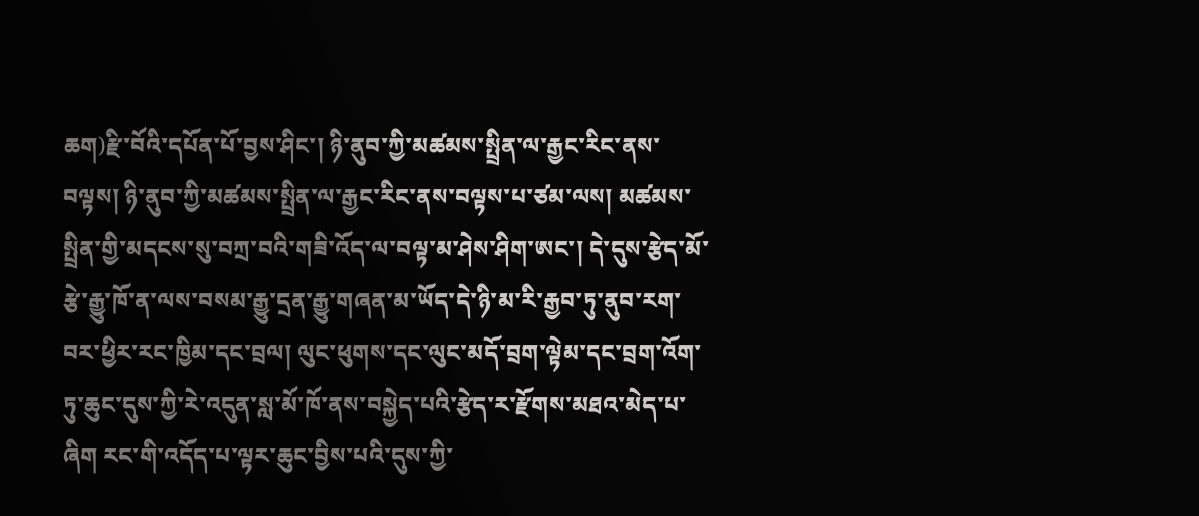ཆག)རྫི་བོའི་དཔོན་པོ་བྱས་ཤིང་། ཉི་ནུབ་ཀྱི་མཚམས་སྤྲིན་ལ་རྒྱང་རིང་ནས་བལྟས། ཉི་ནུབ་ཀྱི་མཚམས་སྤྲིན་ལ་རྒྱང་རིང་ནས་བལྟས་པ་ཙམ་ལས། མཚམས་སྤྲིན་གྱི་མདངས་སུ་བཀྲ་བའི་གཟི་འོད་ལ་བལྟ་མ་ཤེས་ཤིག་ཨང་། དེ་དུས་རྩེད་མོ་རྩེ་རྒྱུ་ཁོ་ན་ལས་བསམ་རྒྱུ་དྲན་རྒྱུ་གཞན་མ་ཡོད་དེ་ཉི་མ་རི་རྒྱབ་ཏུ་ནུབ་རག་བར་ཕྱིར་རང་ཁྱིམ་དང་བྲལ། ལུང་ཕུགས་དང་ལུང་མདོ་བྲག་ལྟེམ་དང་བྲག་འོག་ཏུ་ཆུང་དུས་ཀྱི་རེ་འདུན་སླ་མོ་ཁོ་ནས་བསྐྱེད་པའི་རྩེད་ར་རྫོགས་མཐའ་མེད་པ་ཞིག རང་གི་འདོད་པ་ལྟར་ཆུང་བྱིས་པའི་དུས་ཀྱི་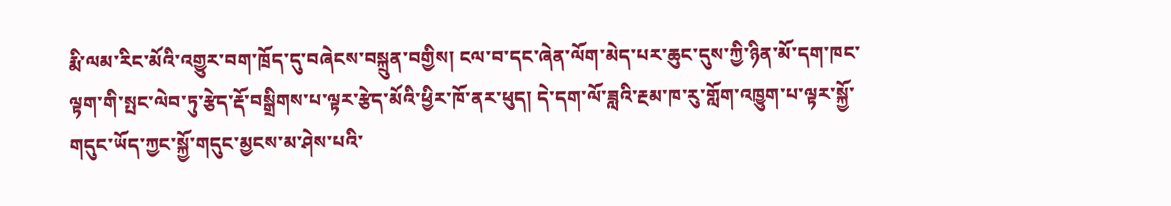རྨི་ལམ་རིང་མོའི་འགྱུར་བག་ཁྲོད་དུ་བཞེངས་བསྐྲུན་བགྱིས། ངལ་བ་དང་ཞེན་ལོག་མེད་པར་ཆུང་དུས་ཀྱི་ཉིན་མོ་དག་ཁང་ལྟག་གི་སྤང་ལེབ་ཏུ་རྩེད་རྡོ་བསྒྲིགས་པ་ལྟར་རྩེད་མོའི་ཕྱིར་ཁོ་ནར་ཕུད། དེ་དག་ལོ་ཟླའི་རྔམ་ཁ་རུ་གློག་འཁྱུག་པ་ལྟར་སྐྱོ་གདུང་ཡོད་ཀྱང་སྐྱོ་གདུང་མྱངས་མ་ཤེས་པའི་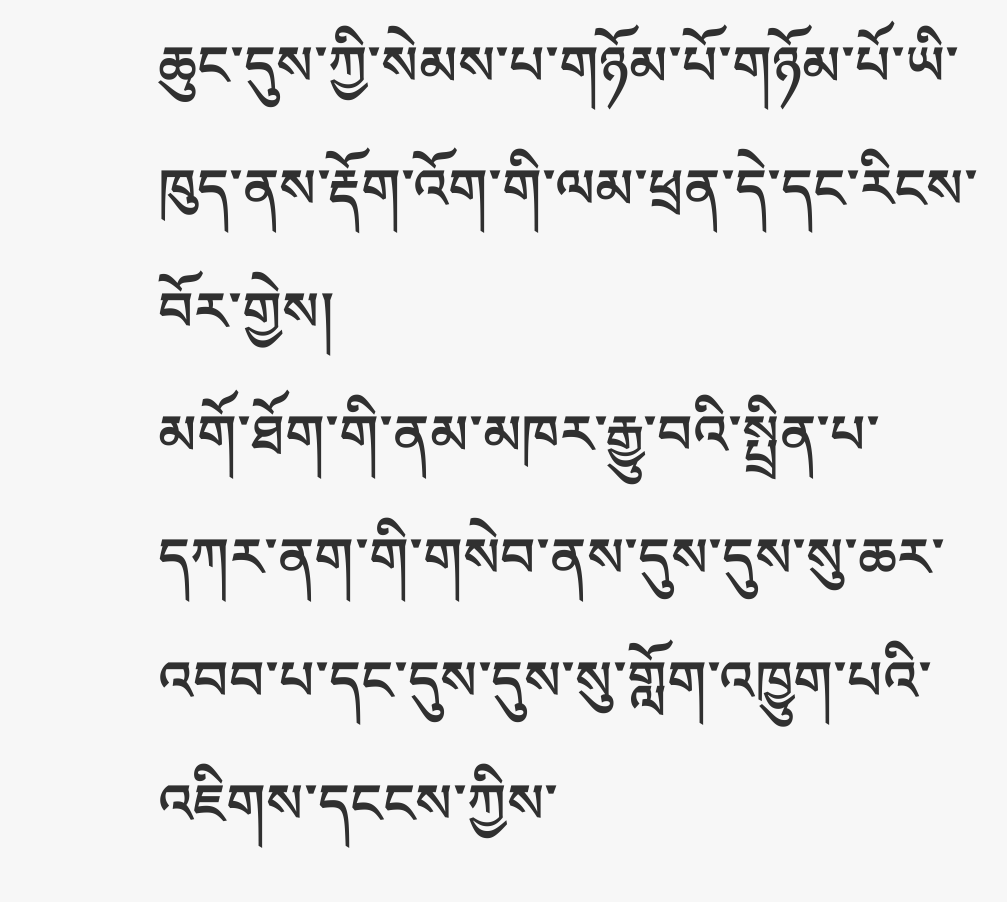ཆུང་དུས་ཀྱི་སེམས་པ་གཉོམ་པོ་གཉོམ་པོ་ཡི་ཁུད་ནས་རྡོག་འོག་གི་ལམ་ཕྲན་དེ་དང་རིངས་བོར་གྱེས།
མགོ་ཐོག་གི་ནམ་མཁར་རྒྱུ་བའི་སྤྲིན་པ་དཀར་ནག་གི་གསེབ་ནས་དུས་དུས་སུ་ཆར་འབབ་པ་དང་དུས་དུས་སུ་གློག་འཁྱུག་པའི་འཇིགས་དངངས་ཀྱིས་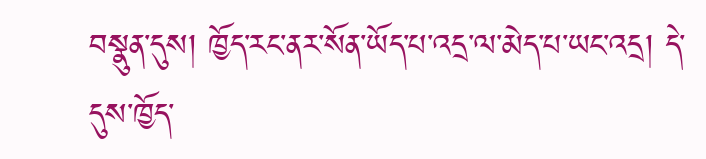བསྣུན་དུས། ཁྱོད་རང་ནར་སོན་ཡོད་པ་འདྲ་ལ་མེད་པ་ཡང་འདྲ། དེ་དུས་ཁྱོད་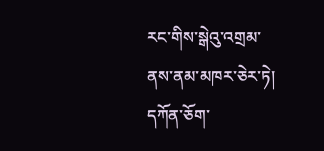རང་གིས་སྒེའུ་འགྲམ་ནས་ནམ་མཁར་ཅེར་ཏེ། དཀོན་ཅོག་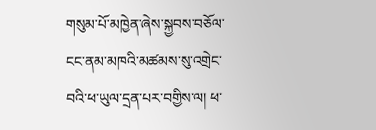གསུམ་པོ་མཁྱེན་ཞེས་སྐྱབས་བཅོལ་ངང་ནམ་མཁའི་མཚམས་སུ་འགྲེང་བའི་ཕ་ཡུལ་དྲན་པར་བགྱིས་ལ། ཕ་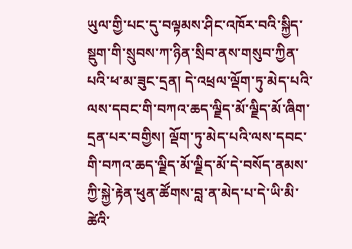ཡུལ་གྱི་པང་དུ་བལྟམས་ཤིང་འཁོར་བའི་སྐྱིད་སྡུག་གི་སྲུབས་ཀ་ཉིན་སྲིབ་ནས་གསུབ་ཀྱིན་པའི་ཕ་མ་ཟུང་དྲན། དེ་འཕྲལ་ལྡོག་ཏུ་མེད་པའི་ལས་དབང་གི་བཀའ་ཆད་ལྗིད་མོ་ལྗིད་མོ་ཞིག་དྲན་པར་བགྱིས། ལྡོག་ཏུ་མེད་པའི་ལས་དབང་གི་བཀའ་ཆད་ལྗིད་མོ་ལྗིད་མོ་དེ་བསོད་ནམས་ཀྱི་སྐྱེ་རྟེན་ཕུན་ཚོགས་བླ་ན་མེད་པ་དེ་ཡི་མི་ཚེའི་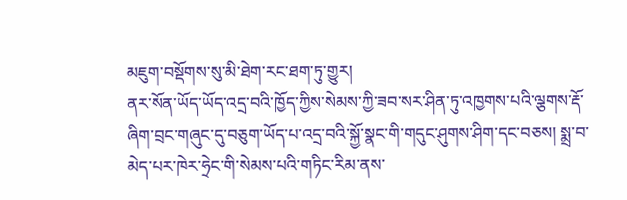མཇུག་བསྡོགས་སུ་མི་ཐེག་རང་ཐག་ཏུ་གྱུར།
ནར་སོན་ཡོད་ཡོད་འདྲ་བའི་ཁྱོད་ཀྱིས་སེམས་ཀྱི་ཟབ་སར་ཤིན་ཏུ་འཁྱགས་པའི་ལྕགས་རྡོ་ཞིག་བྲང་གཞུང་དུ་བཅུག་ཡོད་པ་འདྲ་བའི་སྐྱོ་སྣང་གི་གདུང་ཤུགས་ཤིག་དང་བཅས། སྨྲ་བ་མེད་པར་ཁེར་ཧྲེང་གི་སེམས་པའི་གཏིང་རིམ་ནས་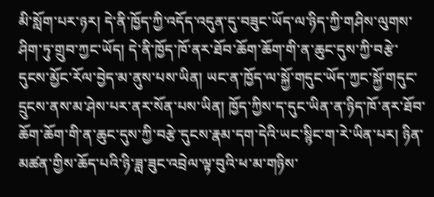མི་སློག་པར་ཉར། དེ་ནི་ཁྱོད་ཀྱི་འདོད་འདུན་དུ་བཟུང་ཡོད་ལ་ཉིད་ཀྱི་གཤིས་ལུགས་ཤིག་ཏུ་གྲུབ་ཀྱང་ཡོད། དེ་ནི་ཁྱོད་ཁོ་ནར་ཐོབ་ཆོག་ཆོག་གི་ན་ཆུང་དུས་ཀྱི་བརྩེ་དུངས་མྱོང་རོལ་བྱེད་མ་ནུས་པས་ཡིན། ཡང་ན་ཁྱོད་ལ་སྐྱོ་གདུང་ཡོད་ཀྱང་སྐྱོ་གདུང་དྲུངས་ནས་མ་ཤེས་པར་ནར་སོན་པས་ཡིན། ཁྱོད་ཀྱིས་ད་དུང་ཡིན་ན་ཉིད་ཁོ་ནར་ཐོབ་ཆོག་ཆོག་གི་ན་ཆུང་དུས་ཀྱི་བརྩེ་དུངས་རྣམ་དག་དེའི་ཡང་སྙིང་ག་རེ་ཡིན་པར། ཉིན་མཚན་གྱིས་ཆོད་པའི་ཉི་ཟླ་ཟུང་འབྲེལ་ལྟ་བུའི་ཕ་མ་གཉིས་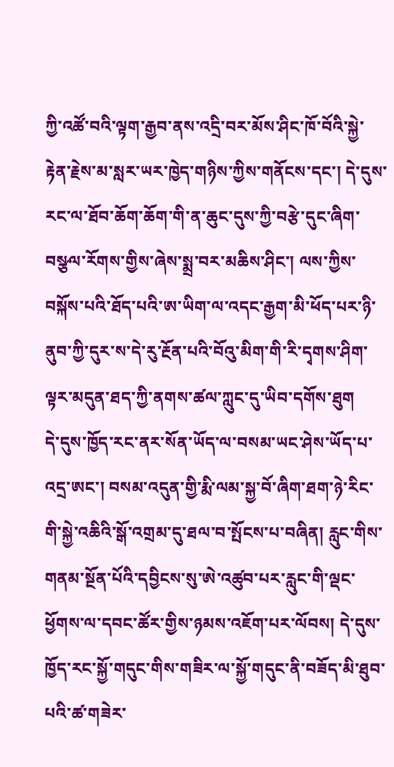ཀྱི་འཚོ་བའི་ལྟག་རྒྱབ་ནས་འདྲི་བར་མོས་ཤིང་ཁོ་བོའི་སྐྱེ་རྟེན་རྗེས་མ་སླར་ཡར་ཁྱེད་གཉིས་ཀྱིས་གནོངས་དང་། དེ་དུས་རང་ལ་ཐོབ་ཆོག་ཆོག་གི་ན་ཆུང་དུས་ཀྱི་བརྩེ་དུང་ཞིག་བསྩལ་རོགས་གྱིས་ཞེས་སྨྲ་བར་མཆིས་ཤིང་། ལས་ཀྱིས་བསྐོས་པའི་ཐོད་པའི་ཨ་ཡིག་ལ་འདང་རྒྱག་མི་ཕོད་པར་ཉི་ནུབ་ཀྱི་དུར་ས་དེ་རུ་རྔོན་པའི་བོའུ་མིག་གི་རི་དྭགས་ཤིག་ལྟར་མདུན་ཐད་ཀྱི་ནགས་ཚལ་ཀླུང་དུ་ཡིབ་དགོས་ཐུག
དེ་དུས་ཁྱོད་རང་ནར་སོན་ཡོད་ལ་བསམ་ཡང་ཤེས་ཡོད་པ་འདྲ་ཨང་། བསམ་འདུན་གྱི་རྨི་ལམ་སྐྱ་བོ་ཞིག་ཐག་ཉེ་རིང་གི་སྐྱེ་འཆིའི་སྒོ་འགྲམ་དུ་ཐལ་བ་སྤོངས་པ་བཞིན། རླུང་གིས་གནམ་སྔོན་པོའི་དབྱིངས་སུ་ཨེ་འཚུབ་པར་རླུང་གི་ལྡང་ཕྱོགས་ལ་དབང་ཚོར་གྱིས་ཉམས་འཇོག་པར་ལོབས། དེ་དུས་ཁྱོད་རང་སྐྱོ་གདུང་གིས་གཟིར་ལ་སྐྱོ་གདུང་ནི་བཟོད་མི་ཐུབ་པའི་ཚ་གཟེར་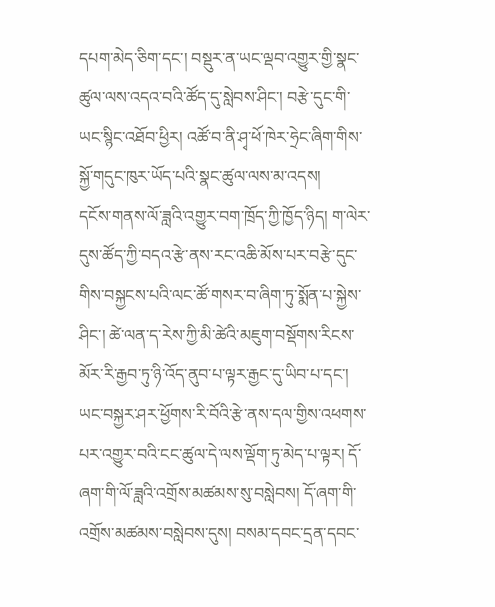དཔག་མེད་ཅིག་དང་། བསྡུར་ན་ཡང་ལྡབ་འགྱུར་གྱི་སྣང་ཚུལ་ལས་འདའ་བའི་ཚོད་དུ་སླེབས་ཤིང་། བརྩེ་དུང་གི་ཡང་སྙིང་འཐོབ་ཕྱིར། འཚོ་བ་ནི་ཤྭ་ཕོ་ཁེར་ཧྲེང་ཞིག་གིས་སྐྱོ་གདུང་ཁུར་ཡོད་པའི་སྣང་ཚུལ་ལས་མ་འདས།
དངོས་གནས་ལོ་ཟླའི་འགྱུར་བག་ཁྲོད་ཀྱི་ཁྱོད་ཉིད། ག་ལེར་དུས་ཚོད་ཀྱི་བདའ་རྩེ་ནས་རང་འཆི་མོས་པར་བརྩེ་དུང་གིས་བསྐྱངས་པའི་ལང་ཚོ་གསར་བ་ཞིག་ཏུ་སྨོན་པ་སྐྱེས་ཤིང་། ཚེ་ལན་ད་རེས་ཀྱི་མི་ཚེའི་མཇུག་བསྡོགས་རིངས་མོར་རི་རྒྱབ་ཏུ་ཉི་འོད་ནུབ་པ་ལྟར་རྒྱང་དུ་ཡིབ་པ་དང་། ཡང་བསྐྱར་ཤར་ཕྱོགས་རི་བོའི་རྩེ་ནས་དལ་གྱིས་འཕགས་པར་འགྱུར་བའི་ངང་ཚུལ་དེ་ལས་ལྡོག་ཏུ་མེད་པ་ལྟར། དོ་ཞག་གི་ལོ་ཟླའི་འགྲོས་མཚམས་སུ་བསླེབས། དོ་ཞག་གི་འགྲོས་མཚམས་བསླེབས་དུས། བསམ་དབང་དྲན་དབང་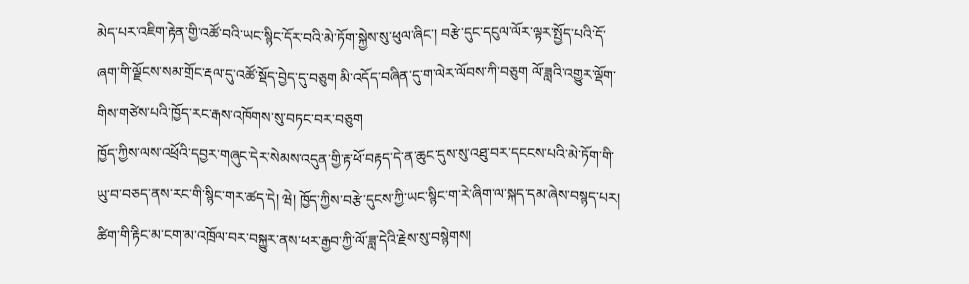མེད་པར་འཇིག་རྟེན་གྱི་འཚོ་བའི་ཡང་སྙིང་དོར་བའི་མེ་ཏོག་སྐྱེས་སུ་ཕུལ་ཞིང་། བརྩེ་དུང་དངུལ་ལོར་ལྟར་སྤྱོད་པའི་དོ་ཞག་གི་ལྗོངས་སམ་གྲོང་རྡལ་དུ་འཚོ་སྡོད་བྱེད་དུ་བཅུག མི་འདོད་བཞིན་དུ་ག་ལེར་ལོབས་ཀི་བཅུག ལོ་ཟླའི་འགྱུར་ལྡོག་གིས་གཙེས་པའི་ཁྱོད་རང་རྒས་འཁོགས་སུ་བཏང་བར་བཅུག
ཁྱོད་ཀྱིས་ལས་འཕྲོའི་དབྱར་གཞུང་དེར་སེམས་འདུན་གྱི་རྟ་ཕོ་བརྟད་དེ་ན་ཆུང་དུས་སུ་འཐུ་བར་དངངས་པའི་མེ་ཏོག་གི་ཡུ་བ་བཅད་ནས་རང་གི་སྙིང་གར་ཚད་དེ། ཝེ། ཁྱོད་ཀྱིས་བརྩེ་དུངས་ཀྱི་ཡང་སྙིང་ག་རེ་ཞིག་ལ་སྐད་དམ་ཞེས་བསྙད་པར། ཚིག་གི་རྟིང་མ་ངག་མ་འཁྲོལ་བར་བསྐྱུར་ནས་ཕར་རྒྱབ་ཀྱི་ལོ་ཟླ་དེའི་རྗེས་སུ་བསྙེགས།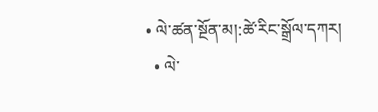• ལེ་ཚན་སྔོན་མ།:ཚེ་རིང་སྒྲོལ་དཀར།
  • ལེ་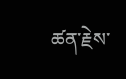ཚན་རྗེས་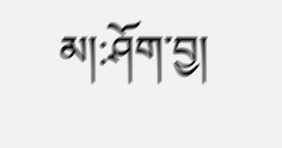མ།:ཤོག་བྱ།